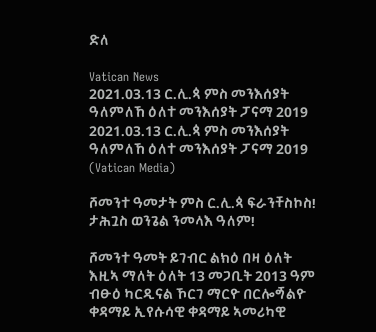ድለ

Vatican News
2021.03.13 ር.ሊ.ጳ ምስ መንእሰያት ዓለምለኸ ዕለተ መንእሰያት ፓናማ 2019 2021.03.13 ር.ሊ.ጳ ምስ መንእሰያት ዓለምለኸ ዕለተ መንእሰያት ፓናማ 2019  (Vatican Media)

ሾመንተ ዓመታት ምስ ር.ሊ.ጳ ፍራንቸስኮስ! ታሕጓስ ወንጌል ንመላእ ዓለም!

ሾመንተ ዓመት ይገብር ልክዕ በዛ ዕለት እዚኣ ማለት ዕለት 13 መጋቢት 2013 ዓም ብፁዕ ካርዲናል ኾርገ ማርዮ በርሎጝልዮ ቀዳማይ ኢየሱሳዊ ቀዳማይ ኣመሪካዊ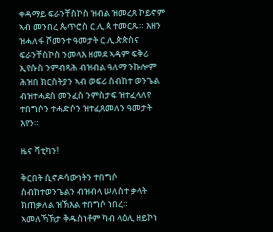ቀዳማይ ፍራንቸስኮስ ዝብል ዝመረጸ ኮይኖም ኣብ መንበረ ጴጥሮስ ር.ሊ.ጳ ተመርጹ። እዘን ዝሓለፋ ሾመንተ ዓመታት ር.ሊ.ጵጵስና ፍራንቸስኮስ ንመላእ ዘመደ ኣዳም ፍቅሪ ኢየሱስ ንምብጻሕ ብዝብል ዓለማ ንኩሎም ሕዝበ ክርስትያን ኣብ ወፍሪ ስብከተ ወንጌል ብዝተሓደሰ መንፈስ ንምስታፍ ዝተፈላለየ ተበግሶን ተሓድሶን ዝተፈጸመለን ዓመታት እየን።

ዜና ቫቲካን!

ቅርበት ሲኖዶሳውነትን ተበግሶ ስብከተወንጌልን ብዝብላ ሠለስተ ቃላት ክጠቃለል ዝኽእል ተበግሶ ነበረ። ኣመለኻኽታ ቅዱስነቶም ካብ ላዕሊ ዘይኮነ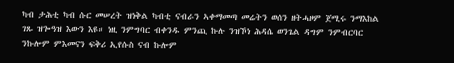ካብ ታሕቲ ካብ ሱር መሠረት ዝነቅል ካብቲ ናብራን ኣቀማመጣ መሬትን ወሰን ዘትሓዞም ጀሚሩ ንማእከል ገጹ ዝጐዓዝ እውን እዩ። ነዚ ንምግባር ብቀንዱ ምንጪ ኩሉ ንዝኾነ ሕዳሴ ወንጌል ዳግም ንምብርባር ንኩሎም ምእመናን ፍቅሪ ኢየሱስ ናብ ኩሎም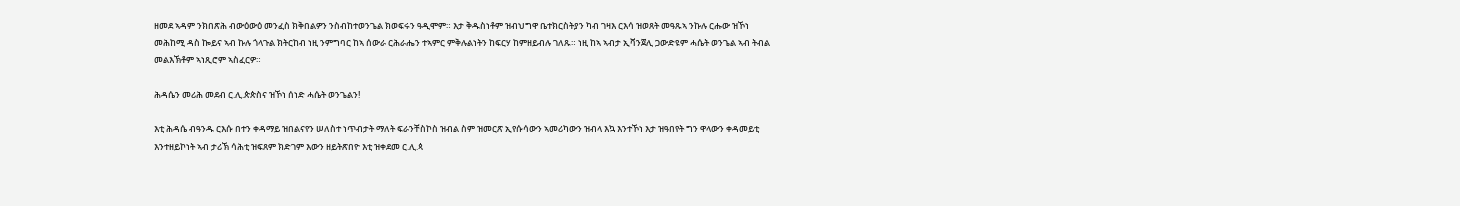ዘመደ ኣዳም ንክበጽሕ ብውዕውዕ መንፈስ ክቅበልዎን ንስብከተወንጌል ክወፍሩን ዓዲሞም። እታ ቅዱስነቶም ዝብህግዋ ቤተክርስትያን ካብ ገዛእ ርእሳ ዝወጸት መዓጹኣ ንኩሉ ርሑው ዝኾነ መሕከሚ ዳስ ኰይና ኣብ ኩሉ ጎላጉል ክትርከብ ነዚ ንምግባር ከኣ ሰውራ ርሕራሔን ተኣምር ምቅሉልነትን ከፍርሃ ከምዘይብሉ ገለጹ። ነዚ ከኣ ኣብታ ኢቫንጀሊ ጋውድዩም ሓሴት ወንጌል ኣብ ትብል መልእኽቶም ኣነጺሮም ኣስፈርዎ።

ሕዳሴን መሪሕ መደብ ር.ሊ.ጵጵስና ዝኾነ ሰነድ ሓሴት ወንጌልን!

እቲ ሕዳሴ ብዓንዱ ርእሱ በተን ቀዳማይ ዝበልናየን ሠለስተ ነጥብታት ማለት ፍራንቸስኮስ ዝብል ስም ዝመርጽ ኢየሱሳውን ኣመሪካውን ዝብላ እኳ እንተኾነ እታ ዝዓበየት ግን ዋላውን ቀዳመይቲ እንተዘይኮነት ኣብ ታሪኽ ሳሕቲ ዝፍጸም ክድገም እውን ዘይትጽበዮ እቲ ዝቀደመ ር.ሊ.ጳ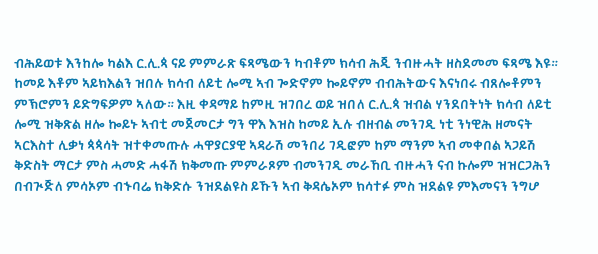ብሕይወቱ እንከሎ ካልእ ር.ሊ.ጳ ናይ ምምራጽ ፍጻሜውን ካብቶም ክሳብ ሕጂ ንብዙሓት ዘስደመመ ፍጻሜ እዩ። ከመይ እቶም ኣይክእልን ዝበሉ ክሳብ ለይቲ ሎሚ ኣብ ጐድኖም ኰይኖም ብብሕትውና እናነበሩ ብጸሎቶምን ምኽሮምን ይድግፍዎም ኣለው። እዚ ቀዳማይ ከምዚ ዝገበረ ወይ ዝበለ ር.ሊ.ጳ ዝብል ሃንደበትነት ክሳብ ለይቲ ሎሚ ዝቅጽል ዘሎ ኰይኑ ኣብቲ መጀመርታ ግን ዋእ እዝስ ከመይ ኢሉ ብዘብል መንገዲ ነቲ ንነዊሕ ዘመናት ኣርእስተ ሊቃነ ጳጳሳት ዝተቀመጡሉ ሓዋያርያዊ ኣዳራሽ መንበሪ ገዲፎም ከም ማንም ኣብ መቀበል ኣጋይሽ ቅድስት ማርታ ምስ ሓመድ ሓፋሽ ክቅመጡ ምምራጾም ብመንገዲ መራኸቢ ብዙሓን ናብ ኩሎም ዝዝርጋሕን በብጒጅለ ምሳኦም ብኁባሬ ክቅድሱ ንዝደልዩስ ይኹን ኣብ ቅዳሴኦም ክሳተፉ ምስ ዝደልዩ ምእመናን ንግሆ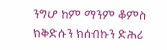ንግሆ ከም ማንም ቆምስ ክቅድሱን ክሰብኩን ድሕሪ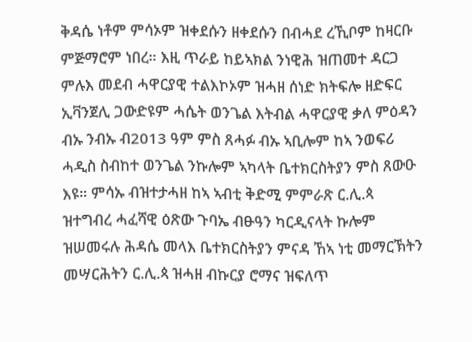ቅዳሴ ነቶም ምሳኦም ዝቀደሱን ዘቀደሱን በብሓደ ረኺቦም ከዛርቡ ምጅማሮም ነበረ። እዚ ጥራይ ከይኣክል ንነዊሕ ዝጠመተ ዳርጋ ምሉእ መደብ ሓዋርያዊ ተልእኮኦም ዝሓዘ ሰነድ ክትፍሎ ዘድፍር ኢቫንጀሊ ጋውድዩም ሓሴት ወንጌል እትብል ሓዋርያዊ ቃለ ምዕዳን ብኡ ንብኡ ብ2013 ዓም ምስ ጸሓፉ ብኡ ኣቢሎም ከኣ ንወፍሪ ሓዲስ ስብከተ ወንጌል ንኩሎም ኣካላት ቤተክርስትያን ምስ ጸውዑ እዩ። ምሳኡ ብዝተታሓዘ ከኣ ኣብቲ ቅድሚ ምምራጽ ር.ሊ.ጳ ዝተግብረ ሓፈሻዊ ዕጽው ጉባኤ ብፁዓን ካርዲናላት ኩሎም ዝሠመሩሉ ሕዳሴ መላእ ቤተክርስትያን ምናዳ ኸኣ ነቲ መማርኽትን መሣርሕትን ር.ሊ.ጳ ዝሓዘ ብኩርያ ሮማና ዝፍለጥ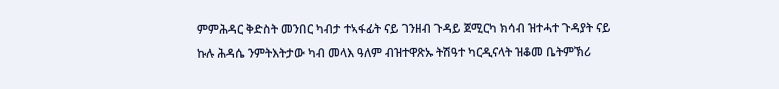ምምሕዳር ቅድስት መንበር ካብታ ተኣፋፊት ናይ ገንዘብ ጉዳይ ጀሚርካ ክሳብ ዝተሓተ ጉዳያት ናይ ኩሉ ሕዳሴ ንምትእትታው ካብ መላእ ዓለም ብዝተዋጽኡ ትሽዓተ ካርዲናላት ዝቆመ ቤትምኽሪ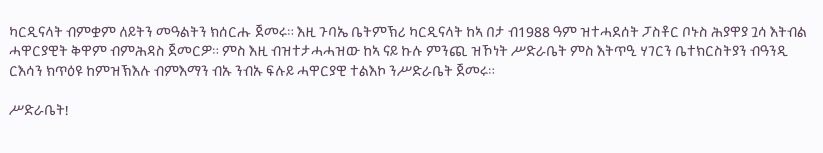ካርዲናላት ብምቋም ለይትን መዓልትን ክሰርሑ ጀመሩ። እዚ ጉባኤ ቤትምኽሪ ካርዲናላት ከኣ በታ ብ1988 ዓም ዝተሓደሰት ፓስቶር ቦኑስ ሕያዋያ ጓሳ እትብል ሓዋርያዊት ቅዋም ብምሕዳስ ጀመርዎ። ምስ እዚ ብዝተታሓሓዝው ከኣ ናይ ኩሉ ምንጪ ዝኾነት ሥድራቤት ምስ እትጥዒ ሃገርን ቤተክርስትያን ብዓንዲ ርእሳን ክጥዕዩ ከምዝኽእሉ ብምእማን ብኡ ንብኡ ፍሉይ ሓዋርያዊ ተልእኮ ንሥድራቤት ጀመሩ።

ሥድራቤት!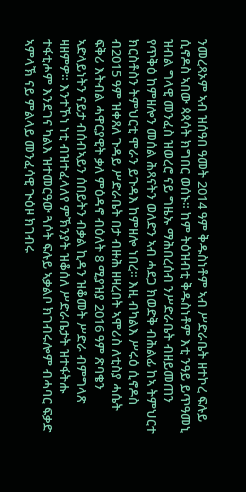ንመረጻኦም ኣብ ዝሰዓበ ዓመት 2014 ዓም ቅዱስነቶም ኣብ ሥድራቤት ዘተኮረ ፍሉይ ሲኖዶስ ኣበው ጳጳሳት ክግበር ወሰኑ። ከም ትዕዝብቲ ቅዱስነቶም እቲ ንዓይ ይጥዓመኒ ዝብል ግላዊ መንፈስ ዝወረሮ ናይ ግዜኡ ማሕበረሰብ ንሥድራቤት ብዘይመጠን የጥቅዕ ከምዘሎን መሰል ሕጻናትን ወለድን ኣብ ሓደጋ ክወድቅ ብሕልፊ ከኣ ትምህርተ ክርስቶስን ትምህርቲ ሞራን ይጉዳእ ከምዘሎ ነበረ። እዚ ብካልእ ሥሩዕ ሲኖዶስ ብ2015 ዓም ዝቀጸለ ጉዳይ ሥድራቤት በታ ብዙሕ ዘዛረበት ኣሞሪስ ለቲስያ ሓሴት ፍቅሪ እትብል ሓዋርያዊት ቃለ ምዕዳኖ ብዕለት 8 ሚያዝያ 2016 ዓም ጽባቄን ኣድላይነትን ናይታ ብሰብኣይን ሰበይትን ብቃል ኪዳን ዝቆመት ሥድራ ብምግላጽ ዛዘምዎ። እንተኾነ ነቲ ብዝተፈላለየ ምኽንያት ዝቆሰለ ሥድራቤታት ዝተፋትሑ ተፋቲሖም እንደገና ካልእ ዝተመርዓው ጓሶት ፍሉይ ኣቃልቦ ክገብሩሎም ብሓባር ፍቃድ ኣምላኽ ናይ ምልላይ መንፈሳዊ ጒዕዞ ክገብሩ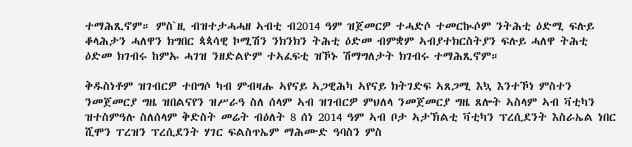ተማሕጺኖም። ምስ`ዚ ብዝተታሓሓዘ ኣብቲ ብ2014 ዓም ዝጀመርዎ ተሓድሶ ተመርኲሶም ንትሕቲ ዕድሚ ፍሉይ ቆላሕታን ሓለዋን ክግበር ጳጳሳዊ ኮሚሽን ንክንክን ትሕቲ ዕድመ ብምቋም ኣብያተክርስትያን ፍሉይ ሓለዋ ትሕቲ ዕድመ ክገብሩ ከምኡ ሓገዝ ንዘድልዮም ተኣፈፍቲ ዝኾኑ ሽማግለታት ክገብሩ ተማሕጺኖም።

ቅዱስነቶም ዝገብርዎ ተበግሶ ካብ ምብዛሑ ኣየናይ ኣጋዊሕካ ኣየናይ ክትገድፍ ኣጸጋሚ እኳ እንተኾነ ምስተን ንመጀመርያ ግዜ ዝበልናየን ዝሥራዓ ስለ ሰላም ኣብ ዝገብርዎ ምህለላ ንመጀመርያ ግዜ ጸሎት ኣስላም ኣብ ቫቲካን ዝተስምዓሉ ስለሰላም ቅድስት መሬት ብዕለት 8 ሰነ 2014 ዓም ኣብ ቦታ ኣታኽልቲ ቫቲካን ፕረሲደንት እስራኤል ነበር ሺሞን ፐረዝን ፕረሲደንት ሃገር ፍልስጥኤም ማሕሙድ ዓባስን ምስ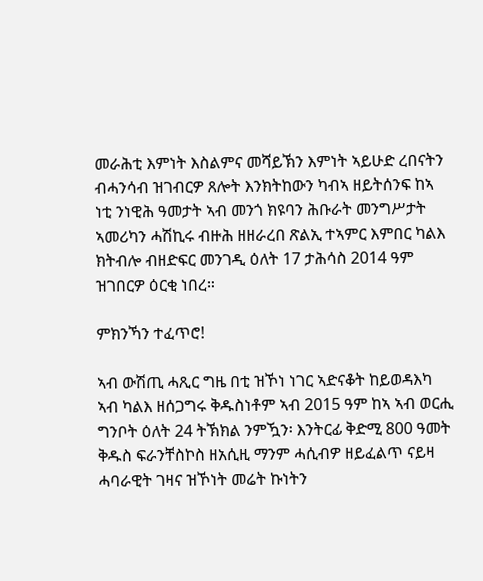መራሕቲ እምነት እስልምና መሻይኽን እምነት ኣይሁድ ረበናትን ብሓንሳብ ዝገብርዎ ጸሎት እንክትከውን ካብኣ ዘይትሰንፍ ከኣ ነቲ ንነዊሕ ዓመታት ኣብ መንጎ ክዩባን ሕቡራት መንግሥታት ኣመሪካን ሓሽኪሩ ብዙሕ ዘዘራረበ ጽልኢ ተኣምር እምበር ካልእ ክትብሎ ብዘድፍር መንገዲ ዕለት 17 ታሕሳስ 2014 ዓም ዝገበርዎ ዕርቂ ነበረ።

ምክንኻን ተፈጥሮ!

ኣብ ውሽጢ ሓጺር ግዜ በቲ ዝኾነ ነገር ኣድናቆት ከይወዳእካ ኣብ ካልእ ዘሰጋግሩ ቅዱስነቶም ኣብ 2015 ዓም ከኣ ኣብ ወርሒ ግንቦት ዕለት 24 ትኽክል ንምዃን፡ እንትርፊ ቅድሚ 800 ዓመት ቅዱስ ፍራንቸስኮስ ዘአሲዚ ማንም ሓሲብዎ ዘይፈልጥ ናይዛ ሓባራዊት ገዛና ዝኾነት መሬት ኩነትን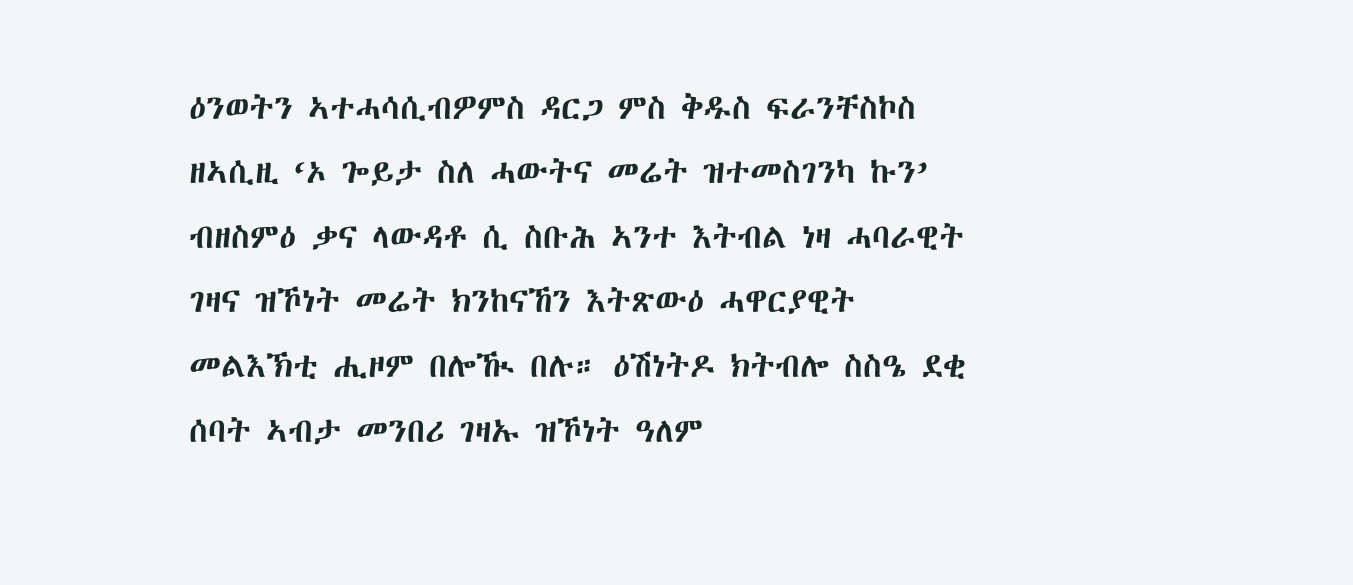ዕንወትን ኣተሓሳሲብዎምስ ዳርጋ ምስ ቅዱስ ፍራንቸስኮስ ዘኣሲዚ ‘ኦ ጐይታ ስለ ሓውትና መሬት ዝተመስገንካ ኩን’ ብዘስምዕ ቃና ላውዳቶ ሲ ስቡሕ ኣንተ እትብል ነዛ ሓባራዊት ገዛና ዝኾነት መሬት ክንከናኸን እትጽውዕ ሓዋርያዊት መልእኽቲ ሒዞም በሎዂ በሉ። ዕሽነትዶ ክትብሎ ስስዔ ደቂ ሰባት ኣብታ መንበሪ ገዛኡ ዝኾነት ዓለም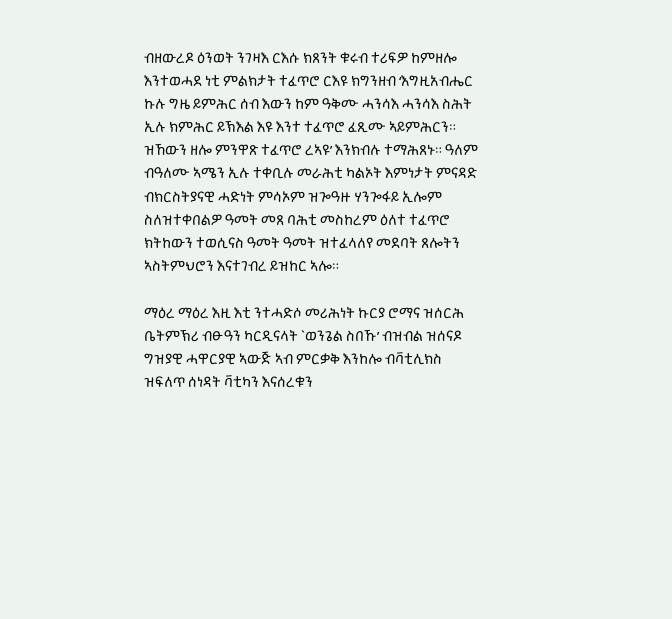ብዘውረዶ ዕንወት ንገዛእ ርእሱ ክጸንት ቁሩብ ተሪፍዎ ከምዘሎ እንተወሓደ ነቲ ምልክታት ተፈጥሮ ርእዩ ክግንዘብ ‘እግዚአብሔር ኩሉ ግዜ ይምሕር ሰብ እውን ከም ዓቅሙ ሓንሳእ ሓንሳእ ስሕት ኢሉ ክምሕር ይኽእል እዩ እንተ ተፈጥሮ ፈጺሙ ኣይምሕርን። ዝኸውን ዘሎ ምንዋጽ ተፈጥሮ ረኣዩ’ እንክብሉ ተማሕጸኑ። ዓለም ብዓለሙ ኣሜን ኢሉ ተቀቢሉ መራሕቲ ካልኦት እምነታት ምናዳድ ብክርስትያናዊ ሓድነት ምሳኦም ዝጐዓዙ ሃንጐፋይ ኢሎም ስለዝተቀበልዎ ዓመት መጸ ባሕቲ መስከረም ዕለተ ተፈጥሮ ክትከውን ተወሲናስ ዓመት ዓመት ዝተፈላለየ መደባት ጸሎትን ኣስትምህሮን እናተገብረ ይዝከር ኣሎ።

ማዕረ ማዕረ እዚ እቲ ንተሓድሶ መሪሕነት ኩርያ ሮማና ዝሰርሕ ቤትምኽሪ ብፁዓን ካርዲናላት `ወንጌል ስበኹ’ ብዝብል ዝሰናዶ ግዝያዊ ሓዋርያዊ ኣውጅ ኣብ ምርቃቅ እንከሎ ብቫቲሊክስ ዝፍለጥ ሰነዳት ቫቲካን እናሰረቁን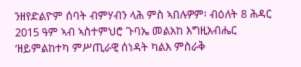ንዘየድልዮም ሰባት ብምሃብን ላሕ ምስ ኣበሉዎም፡ ብዕለት 8 ሕዳር 2015 ዓም ኣብ ኣስተምህሮ ጉባኤ መልአከ እግዚአብሔር ‘ዘይምልከተካ ምሥጢራዊ ሰነዳት ካልእ ምስራቅ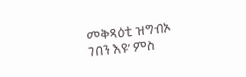መቅጻዕቲ ዝግብኦ ገበን እዩ’ ምስ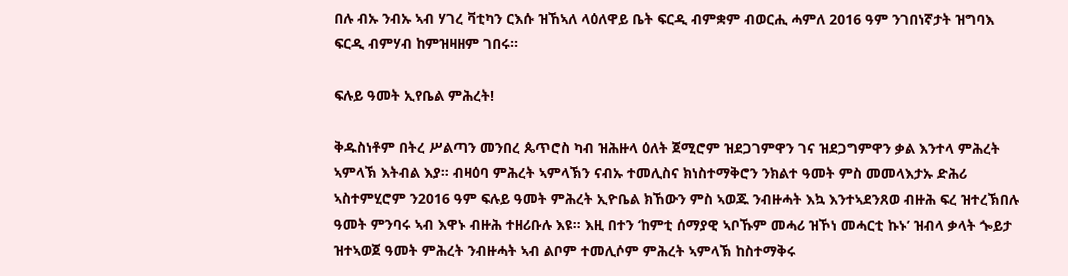በሉ ብኡ ንብኡ ኣብ ሃገረ ቫቲካን ርእሱ ዝኸኣለ ላዕለዋይ ቤት ፍርዲ ብምቋም ብወርሒ ሓምለ 2016 ዓም ንገበነኛታት ዝግባእ ፍርዲ ብምሃብ ከምዝዛዘም ገበሩ።

ፍሉይ ዓመት ኢየቤል ምሕረት!

ቅዱስነቶም በትረ ሥልጣን መንበረ ጴጥሮስ ካብ ዝሕዙላ ዕለት ጀሚሮም ዝደጋገምዋን ገና ዝደጋግምዋን ቃል እንተላ ምሕረት ኣምላኽ እትብል እያ። ብዛዕባ ምሕረት ኣምላኽን ናብኡ ተመሊስና ክነስተማቅሮን ንክልተ ዓመት ምስ መመላእታኡ ድሕሪ ኣስተምሂሮም ን2016 ዓም ፍሉይ ዓመት ምሕረት ኢዮቤል ክኸውን ምስ ኣወጁ ንብዙሓት እኳ እንተኣደንጸወ ብዙሕ ፍረ ዝተረኽበሉ ዓመት ምንባሩ ኣብ እዋኑ ብዙሕ ተዘሪቡሉ እዩ። እዚ በተን ‘ከምቲ ሰማያዊ ኣቦኹም መሓሪ ዝኾነ መሓርቲ ኩኑ’ ዝብላ ቃላት ጐይታ ዝተኣወጀ ዓመት ምሕረት ንብዙሓት ኣብ ልቦም ተመሊሶም ምሕረት ኣምላኽ ከስተማቅሩ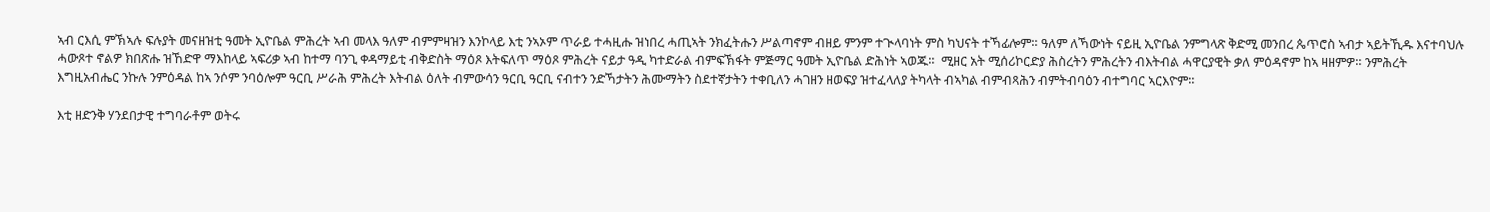ኣብ ርእሲ ምኽኣሉ ፍሉያት መናዘዝቲ ዓመት ኢዮቤል ምሕረት ኣብ መላእ ዓለም ብምምዛዝን እንኮላይ እቲ ንኣኦም ጥራይ ተሓዚሑ ዝነበረ ሓጢኣት ንክፈትሑን ሥልጣኖም ብዘይ ምንም ተጒላባነት ምስ ካህናት ተኻፊሎም። ዓለም ለኻውነት ናይዚ ኢዮቤል ንምግላጽ ቅድሚ መንበረ ጴጥሮስ ኣብታ ኣይትኺዱ እናተባህሉ ሓውጾተ ኖልዎ ክበጽሑ ዝኸድዋ ማእከላይ ኣፍሪቃ ኣብ ከተማ ባንጊ ቀዳማይቲ ብቅድስት ማዕጾ እትፍለጥ ማዕጾ ምሕረት ናይታ ዓዲ ካተድራል ብምፍኽፋት ምጅማር ዓመት ኢዮቤል ድሕነት ኣወጁ።  ሚዘር አት ሚሰሪኮርድያ ሕስረትን ምሕረትን ብእትብል ሓዋርያዊት ቃለ ምዕዳኖም ከኣ ዛዘምዎ። ንምሕረት እግዚአብሔር ንኩሉ ንምዕዳል ከኣ ንሶም ንባዕሎም ዓርቢ ሥራሕ ምሕረት እትብል ዕለት ብምውሳን ዓርቢ ዓርቢ ናብተን ንድኻታትን ሕሙማትን ስደተኛታትን ተቀቢለን ሓገዘን ዘወፍያ ዝተፈላለያ ትካላት ብኣካል ብምብጻሕን ብምትብባዕን ብተግባር ኣርእዮም።

እቲ ዘድንቅ ሃንደበታዊ ተግባራቶም ወትሩ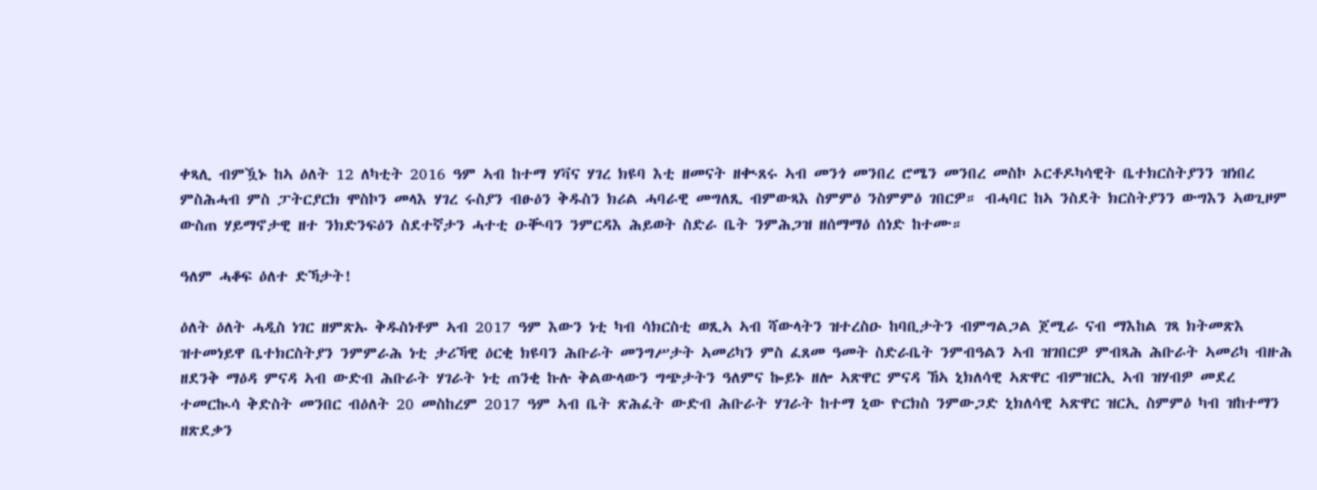ቀጻሊ ብምዃኑ ከኣ ዕለት 12 ለካቲት 2016 ዓም ኣብ ከተማ ሃቫና ሃገረ ክዩባ እቲ ዘመናት ዘቊጸሩ ኣብ መንጎ መንበረ ሮሜን መንበረ መስኮ ኦርቶዶካሳዊት ቤተክርስትያንን ዝነበረ ምስሕሓብ ምስ ፓትርያርክ ሞስኮን መላእ ሃገረ ሩስያን ብፁዕን ቅዱስን ክሪል ሓባራዊ መግለጺ ብምውጻእ ስምምዕ ንስምምዕ ገበርዎ። ብሓባር ከኣ ንስደት ክርስትያንን ውግእን ኣወጊዞም ውስጠ ሃይማኖታዊ ዘተ ንክድንፍዕን ስደተኛታን ሓተቲ ዑቚባን ንምርዳእ ሕይወት ስድራ ቤት ንምሕጋዝ ዘሰማማዕ ሰነድ ከተሙ።

ዓለም ሓቆፍ ዕለተ ድኻታት!

ዕለት ዕለት ሓዲስ ነገር ዘምጽኡ ቅዱስነቶም ኣብ 2017 ዓም እውን ነቲ ካብ ሳክርስቲ ወጺኣ ኣብ ሻውላትን ዝተረስዑ ከባቢታትን ብምግልጋል ጀሚራ ናብ ማእከል ገጻ ክትመጽእ ዝተመነይዋ ቤተክርስትያን ንምምራሕ ነቲ ታሪኻዊ ዕርቂ ክዩባን ሕቡራት መንግሥታት ኣመሪካን ምስ ፈጸመ ዓመት ስድራቤት ንምብዓልን ኣብ ዝገበርዎ ምብጻሕ ሕቡራት ኣመሪካ ብዙሕ ዘደንቅ ማዕዳ ምናዳ ኣብ ውድብ ሕቡራት ሃገራት ነቲ ጠንቂ ኩሉ ቅልውላውን ግጭታትን ዓለምና ኰይኑ ዘሎ ኣጽዋር ምናዳ ኸኣ ኒክለሳዊ ኣጽዋር ብምዝርኢ ኣብ ዝሃብዎ መደረ ተመርኲሳ ቅድስት መንበር ብዕለት 20 መስከረም 2017 ዓም ኣብ ቤት ጽሕፈት ውድብ ሕቡራት ሃገራት ከተማ ኒው ዮርክስ ንምውጋድ ኒክለሳዊ ኣጽዋር ዝርኢ ስምምዕ ካብ ዝከተማን ዘጽደቃን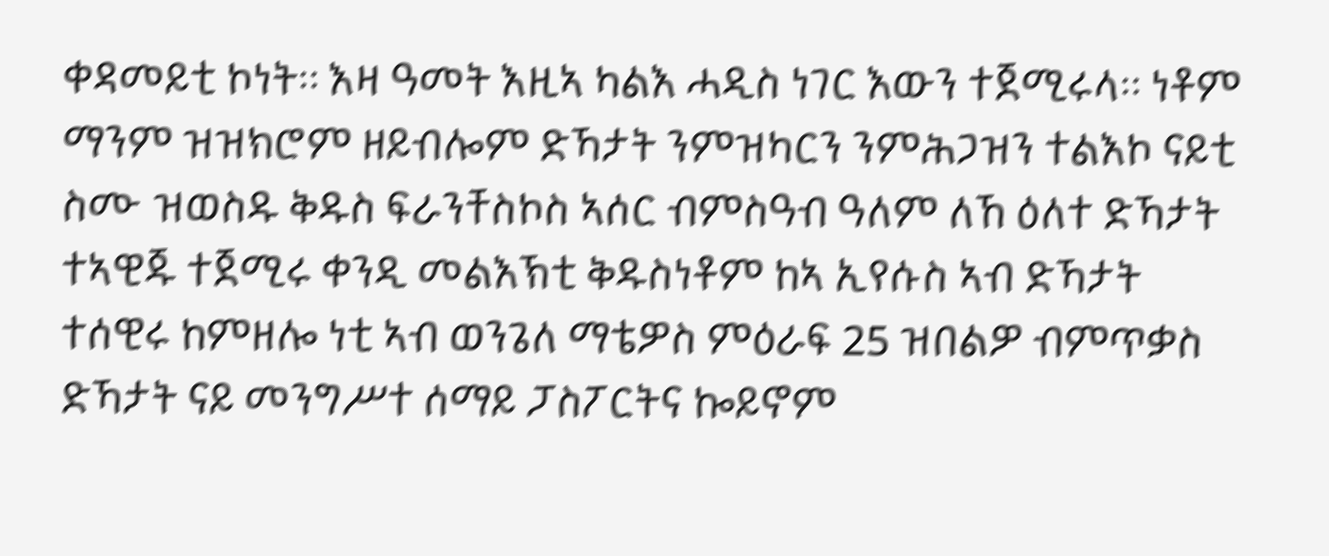ቀዳመይቲ ኮነት። እዛ ዓመት እዚኣ ካልእ ሓዲስ ነገር እውን ተጀሚሩላ። ነቶም ማንም ዝዝክሮም ዘይብሎም ድኻታት ንምዝካርን ንምሕጋዝን ተልእኮ ናይቲ ስሙ ዝወስዱ ቅዱስ ፍራንቸስኮስ ኣሰር ብምስዓብ ዓለም ለኸ ዕለተ ድኻታት ተኣዊጁ ተጀሚሩ ቀንዲ መልእኽቲ ቅዱስነቶም ከኣ ኢየሱስ ኣብ ድኻታት ተሰዊሩ ከምዘሎ ነቲ ኣብ ወንጌለ ማቴዎስ ምዕራፍ 25 ዝበልዎ ብምጥቃስ ድኻታት ናይ መንግሥተ ሰማይ ፓስፖርትና ኰይኖም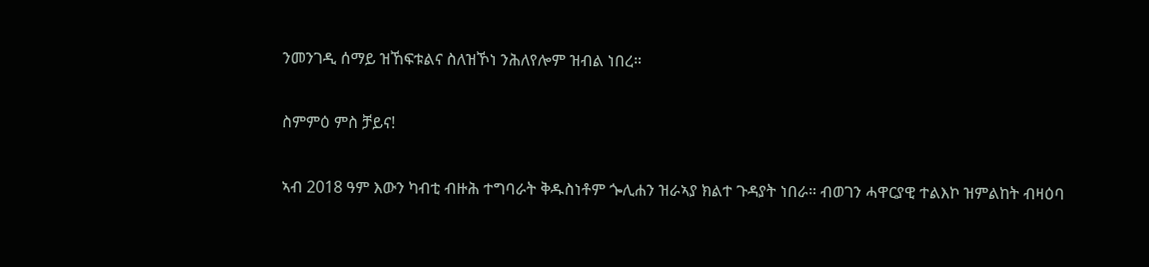ንመንገዲ ሰማይ ዝኸፍቱልና ስለዝኾነ ንሕለየሎም ዝብል ነበረ።

ስምምዕ ምስ ቻይና!

ኣብ 2018 ዓም እውን ካብቲ ብዙሕ ተግባራት ቅዱስነቶም ጐሊሐን ዝራኣያ ክልተ ጉዳያት ነበራ። ብወገን ሓዋርያዊ ተልእኮ ዝምልከት ብዛዕባ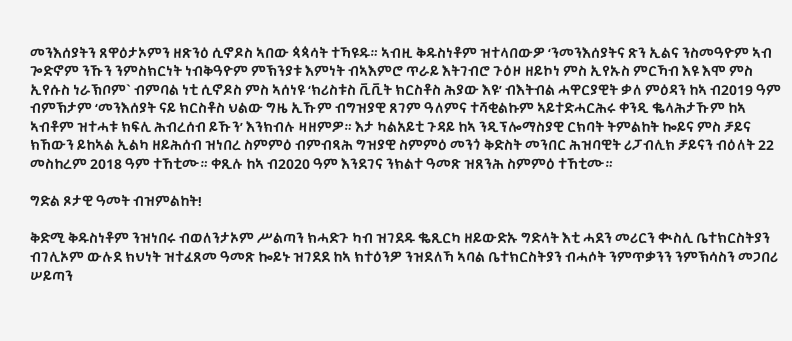መንእሰያትን ጸዋዕታኦምን ዘጽንዕ ሲኖዶስ ኣበው ጳጳሳት ተኻዩዱ። ኣብዚ ቅዱስነቶም ዝተላበውዎ ‘ንመንእሰያትና ጽን ኢልና ንስመዓዮም ኣብ ጐድኖም ንኹን ንምስክርነት ነብቅዓዮም ምኽንያቱ እምነት ብኣእምሮ ጥራይ እትገብሮ ጉዕዞ ዘይኮነ ምስ ኢየኡስ ምርኻብ እዩ እሞ ምስ ኢየሱስ ነራኽቦም` ብምባል ነቲ ሲኖዶስ ምስ ኣሰነዩ ‘ክሪስቱስ ቪቪት ክርስቶስ ሕያው እዩ’ ብእትብል ሓዋርያዊት ቃለ ምዕዳን ከኣ ብ2019 ዓም ብምኽታም ‘መንእሰያት ናይ ክርስቶስ ህልው ግዜ ኢኹም ብግዝያዊ ጸገም ዓለምና ተሻቂልኩም ኣይተድሓርሕሩ ቀንዲ ቈላሕታኹም ከኣ ኣብቶም ዝተሓቱ ክፍሊ ሕብረሰብ ይኹን’ እንክብሉ ዛዘምዎ። እታ ካልአይቲ ጉዳይ ከኣ ንዲፕሎማስያዊ ርክባት ትምልከት ኰይና ምስ ቻይና ክኸውን ይከኣል ኢልካ ዘይሕሰብ ዝነበረ ስምምዕ ብምብጻሕ ግዝያዊ ስምምዕ መንጎ ቅድስት መንበር ሕዝባዊት ሪፓብሊክ ቻይናን ብዕለት 22 መስከረም 2018 ዓም ተኸቲሙ። ቀጺሉ ከኣ ብ2020 ዓም እንደገና ንክልተ ዓመጽ ዝጸንሕ ስምምዕ ተኸቲሙ።

ግድል ጾታዊ ዓመት ብዝምልከት!

ቅድሚ ቅዱስነቶም ንዝነበሩ ብወለንታኦም ሥልጣን ክሓድጉ ካብ ዝገደዱ ቈጺርካ ዘይውድኡ ግድላት እቲ ሓደን መሪርን ቊስሊ ቤተክርስትያን ብገሊኦም ውሉደ ክህነት ዝተፈጸመ ዓመጽ ኰይኑ ዝገደደ ከኣ ክተዕንዎ ንዝደለኻ ኣባል ቤተክርስትያን ብሓሶት ንምጥቃንን ንምኽሳስን መጋበሪ ሠይጣን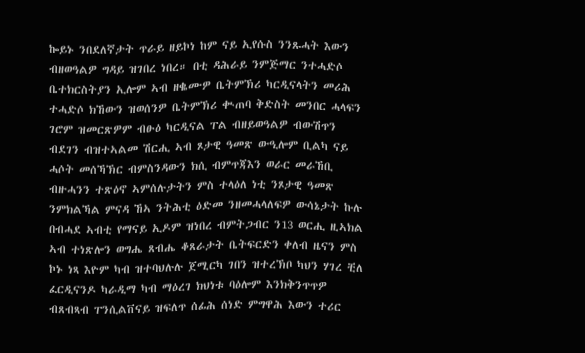ኰይኑ ንበደለኛታት ጥራይ ዘይኮነ ከም ናይ ኢየሱስ ንንጹሓት እውን ብዘወዓልዎ ግዳይ ዝገበረ ነበረ። በቲ ዳሕራይ ንምጅማር ንተሓድሶ ቤተክርስትያን ኢሎም ኣብ ዘቈሙዎ ቤትምኽሪ ካርዲናላትን መሪሕ ተሓድሶ ክኸውን ዝወሰንዎ ቤትምኽሪ ቊጠባ ቅድስት መንበር ሓላፍን ገሮም ዝመርጽዎም ብፁዕ ካርዲናል ፐል ብዘይወዓልዎ ብውሽጥን ብደገን ብዝተኣልመ ሽርሒ ኣብ ጾታዊ ዓመጽ ውዒሎም ቢልካ ናይ ሓሶት መሰኻኽር ብምስንዳውን ክሲ ብምጥጃእን ወራር መራኸቢ ብዙሓንን ተጽዕኖ ኣምሰሉታትን ምስ ተላዕለ ነቲ ንጾታዊ ዓመጽ ንምክልኻል ምናዳ ኸኣ ንትሕቲ ዕድመ ንዘመሓላለፍዎ ውሳኔታት ኩሉ በብሓደ ኣብቲ የማናይ ኢዶም ዝነበረ ብምትጋብር ን13 ወርሒ ዚኣክል ኣብ ተነጽሎን ወግሔ ጸብሔ ቆጸራታት ቤትፍርድን ቀለብ ዜናን ምስ ኮኑ ነጻ እዮም ካብ ዝተባህሉሉ ጀሚርካ ገበን ዝተረኽቦ ካህን ሃገረ ቺለ ፈርዲናንዶ ካራዲማ ካብ ማዕረገ ክህነቱ ባዕሎም እንክቅንጥጥዎ ብጸብጻብ ፐንሲልቨናይ ዝፍለጥ ሰፊሕ ሰነድ ምግዋሕ እውን ተሪር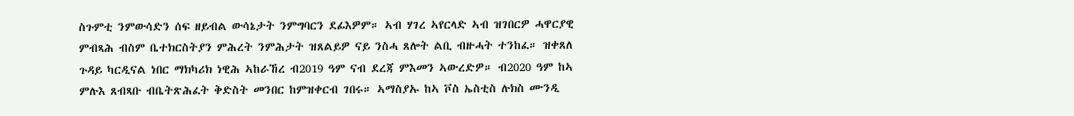ስጉምቲ ንምውሳድን ሰፍ ዘይብል ውሳኔታት ንምግባርን ደፊእዎም። ኣብ ሃገረ ኣየርላድ ኣብ ዝገበርዎ ሓዋርያዊ ምብጻሕ ብስም ቤተክርስትያን ምሕረት ንምሕታት ዝጸልይዎ ናይ ንስሓ ጸሎት ልቢ ብዙሓት ተንከፈ። ዝቀጸለ ጉዳይ ካርዲናል ነበር ማክካሪክ ነዊሕ ኣከራኸረ ብ2019 ዓም ናብ ደረጃ ምእመን ኣውረድዎ። ብ2020 ዓም ከኣ ምሉእ ጸብጻቡ ብቤትጽሕፈት ቅድስት መንበር ከምዝቀርብ ገበሩ። ኣማስያኡ ከኣ ቮስ ኤስቲስ ሉክስ ሙንዲ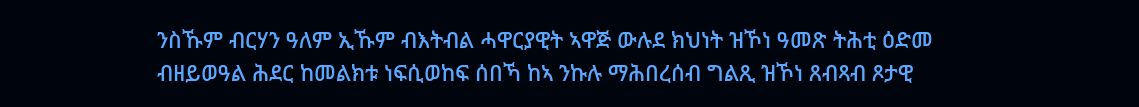ንስኹም ብርሃን ዓለም ኢኹም ብእትብል ሓዋርያዊት ኣዋጅ ውሉደ ክህነት ዝኾነ ዓመጽ ትሕቲ ዕድመ ብዘይወዓል ሕደር ከመልክቱ ነፍሲወከፍ ሰበኻ ከኣ ንኩሉ ማሕበረሰብ ግልጺ ዝኾነ ጸብጻብ ጾታዊ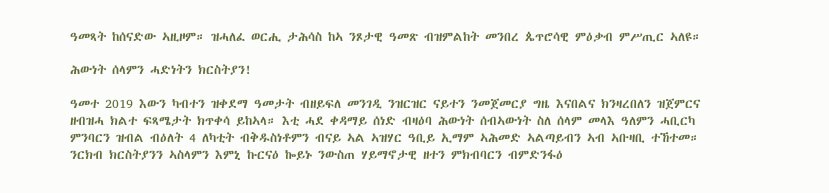ዓመጻት ከሰናድው ኣዚዞም። ዝሓለፈ ወርሒ ታሕሳስ ከኣ ንጾታዊ ዓመጽ ብዝምልከት መንበረ ጴጥሮሳዊ ምዕቃብ ምሥጢር ኣለዩ።

ሕውነት ሰላምን ሓድነትን ክርስትያን!

ዓመተ 2019 እውን ካብተን ዝቀደማ ዓመታት ብዘይፍለ መንገዲ ንዝርዝር ናይተን ንመጀመርያ ግዜ እናበልና ክንዛረበለን ዝጀምርና ዘብዝሓ ክልተ ፍጻሜታት ክጥቀሳ ይከኣላ። እቲ ሓደ ቀዳማይ ሰነድ ብዛዕባ ሕውነት ሰብኣውነት ስለ ሰላም መላእ ዓለምን ሓቢርካ ምንባርን ዝብል ብዕለት 4 ለካቲት ብቅዱስነቶምን ብናይ ኣል ኣዝሃር ዓቢይ ኢማም ኣሕመድ ኣልጣይብን ኣብ ኣቡዛቢ ተኸተመ። ንርክብ ክርስትያንን ኣስላምን እምኒ ኩርናዕ ኰይኑ ንውስጠ ሃይማኖታዊ ዘተን ምክብባርን ብምድንፋዕ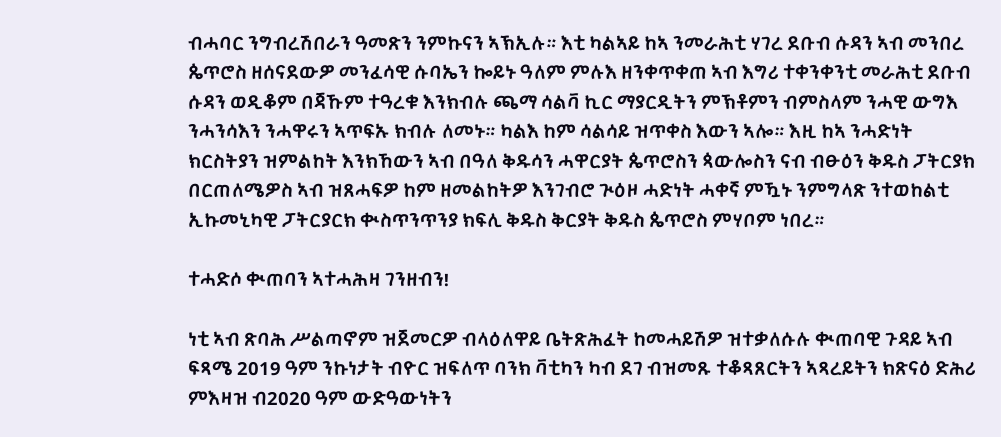ብሓባር ንግብረሽበራን ዓመጽን ንምኩናን ኣኽኢሉ። እቲ ካልኣይ ከኣ ንመራሕቲ ሃገረ ደቡብ ሱዳን ኣብ መንበረ ጴጥሮስ ዘሰናደውዎ መንፈሳዊ ሱባኤን ኰይኑ ዓለም ምሉእ ዘንቀጥቀጠ ኣብ እግሪ ተቀንቀንቲ መራሕቲ ደቡብ ሱዳን ወዲቆም በጃኹም ተዓረቁ እንክብሉ ጫማ ሳልቫ ኪር ማያርዲትን ምኽቶምን ብምስላም ንሓዊ ውግእ ንሓንሳእን ንሓዋሩን ኣጥፍኡ ክብሉ ለመኑ። ካልእ ከም ሳልሳይ ዝጥቀስ እውን ኣሎ። እዚ ከኣ ንሓድነት ክርስትያን ዝምልከት እንክኸውን ኣብ በዓለ ቅዱሳን ሓዋርያት ጴጥሮስን ጳውሎስን ናብ ብፁዕን ቅዱስ ፓትርያክ በርጠለሜዎስ ኣብ ዝጸሓፍዎ ከም ዘመልከትዎ እንገብሮ ጒዕዞ ሓድነት ሓቀኛ ምዃኑ ንምግላጽ ንተወከልቲ ኢኩመኒካዊ ፓትርያርክ ቊስጥንጥንያ ክፍሊ ቅዱስ ቅርያት ቅዱስ ጴጥሮስ ምሃቦም ነበረ።

ተሓድሶ ቊጠባን ኣተሓሕዛ ገንዘብን!

ነቲ ኣብ ጽባሕ ሥልጣኖም ዝጀመርዎ ብላዕለዋይ ቤትጽሕፈት ከመሓይሽዎ ዝተቃለሱሉ ቊጠባዊ ጉዳይ ኣብ ፍጻሜ 2019 ዓም ንኩነታት ብዮር ዝፍለጥ ባንክ ቫቲካን ካብ ደገ ብዝመጹ ተቆጻጸርትን ኣጻረይትን ክጽናዕ ድሕሪ ምእዛዝ ብ2020 ዓም ውድዓውነትን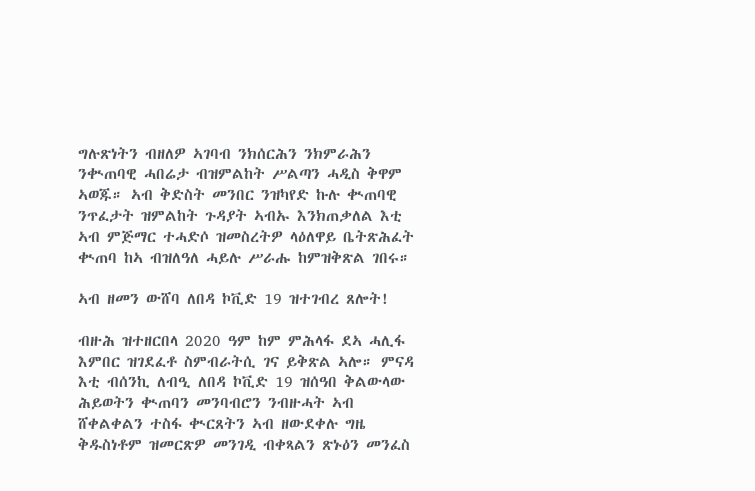ግሉጽነትን ብዘለዎ ኣገባብ ንክሰርሕን ንክምራሕን ንቊጠባዊ ሓበሬታ ብዝምልከት ሥልጣን ሓዲስ ቅዋም ኣወጁ። ኣብ ቅድስት መንበር ንዝካየድ ኩሉ ቊጠባዊ ንጥፈታት ዝምልከት ጉዳያት ኣብኡ እንክጠቃለል እቲ ኣብ ምጅማር ተሓድሶ ዝመስረትዎ ላዕለዋይ ቤትጽሕፈት ቊጠባ ከኣ ብዝለዓለ ሓይሉ ሥራሑ ከምዝቅጽል ገበሩ።

ኣብ ዘመን ውሸባ ለበዳ ኮቪድ 19 ዝተገብረ ጸሎት!

ብዙሕ ዝተዘርበላ 2020 ዓም ከም ምሕላፋ ደኣ ሓሊፋ እምበር ዝገደፈቶ ስምብራትሲ ገና ይቅጽል ኣሎ። ምናዳ እቲ ብሰንኪ ለብዒ ለበዳ ኮቪድ 19 ዝሰዓበ ቅልውላው ሕይወትን ቊጠባን መንባብሮን ንብዙሓት ኣብ ሸቀልቀልን ተስፋ ቊርጸትን ኣብ ዘውደቀሉ ግዜ ቅዱስነቶም ዝመርጽዎ መንገዲ ብቀጻልን ጽኑዕን መንፈስ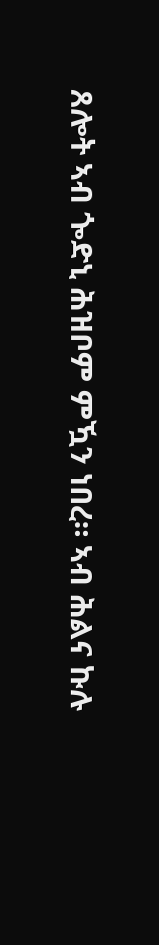ጸሎት ኣብ ጐድኒ ሕዝቦም ምዃን ነበረ። ኣብ ሕልና ኩሉ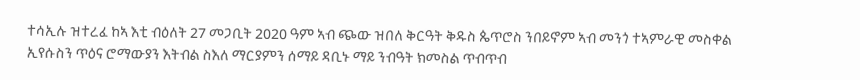ተሳኢሉ ዝተረፈ ከኣ እቲ ብዕለት 27 መጋቢት 2020 ዓም ኣብ ጭው ዝበለ ቅርዓት ቅዱስ ጴጥሮስ ንበይኖም ኣብ መንጎ ተኣምራዊ መስቀል ኢየሱስን ጥዕና ሮማውያን እትብል ስእለ ማርያምን ሰማይ ዳቢኑ ማይ ንብዓት ክመስል ጥብጥብ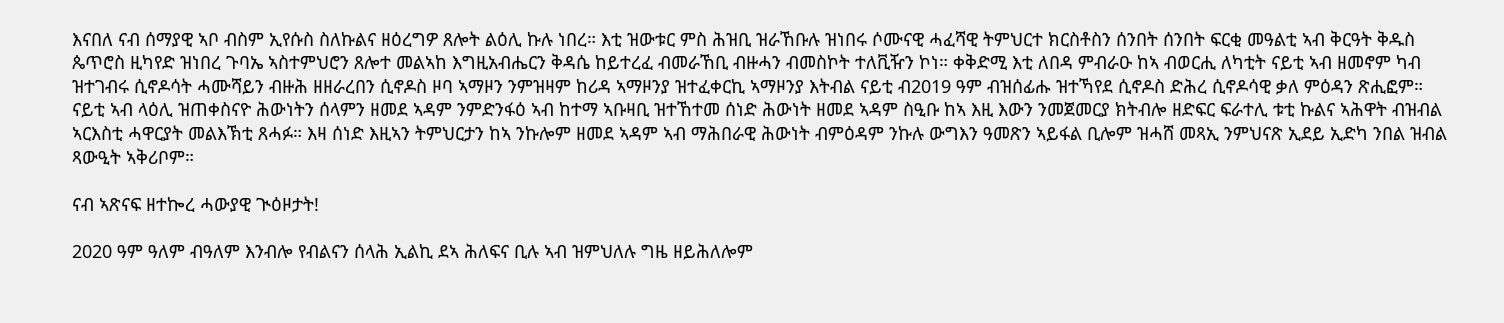እናበለ ናብ ሰማያዊ ኣቦ ብስም ኢየሱስ ስለኩልና ዘዕረግዎ ጸሎት ልዕሊ ኩሉ ነበረ። እቲ ዝውቱር ምስ ሕዝቢ ዝራኸቡሉ ዝነበሩ ሶሙናዊ ሓፈሻዊ ትምህርተ ክርስቶስን ሰንበት ሰንበት ፍርቂ መዓልቲ ኣብ ቅርዓት ቅዱስ ጴጥሮስ ዚካየድ ዝነበረ ጉባኤ ኣስተምህሮን ጸሎተ መልኣከ እግዚአብሔርን ቅዳሴ ከይተረፈ ብመራኸቢ ብዙሓን ብመስኮት ተለቪዥን ኮነ። ቀቅድሚ እቲ ለበዳ ምብራዑ ከኣ ብወርሒ ለካቲት ናይቲ ኣብ ዘመኖም ካብ ዝተገብሩ ሲኖዶሳት ሓሙሻይን ብዙሕ ዘዘራረበን ሲኖዶስ ዞባ ኣማዞን ንምዝዛም ከሪዳ ኣማዞንያ ዝተፈቀርኪ ኣማዞንያ እትብል ናይቲ ብ2019 ዓም ብዝሰፊሑ ዝተኻየደ ሲኖዶስ ድሕረ ሲኖዶሳዊ ቃለ ምዕዳን ጽሒፎም። ናይቲ ኣብ ላዕሊ ዝጠቀስናዮ ሕውነትን ሰላምን ዘመደ ኣዳም ንምድንፋዕ ኣብ ከተማ ኣቡዛቢ ዝተኸተመ ሰነድ ሕውነት ዘመደ ኣዳም ስዒቡ ከኣ እዚ እውን ንመጀመርያ ክትብሎ ዘድፍር ፍራተሊ ቱቲ ኩልና ኣሕዋት ብዝብል ኣርእስቲ ሓዋርያት መልእኽቲ ጸሓፉ። እዛ ሰነድ እዚኣን ትምህርታን ከኣ ንኩሎም ዘመደ ኣዳም ኣብ ማሕበራዊ ሕውነት ብምዕዳም ንኩሉ ውግእን ዓመጽን ኣይፋል ቢሎም ዝሓሸ መጻኢ ንምህናጽ ኢደይ ኢድካ ንበል ዝብል ጻውዒት ኣቅሪቦም።

ናብ ኣጽናፍ ዘተኰረ ሓውያዊ ጒዕዞታት!

2020 ዓም ዓለም ብዓለም እንብሎ የብልናን ሰላሕ ኢልኪ ደኣ ሕለፍና ቢሉ ኣብ ዝምህለሉ ግዜ ዘይሕለሎም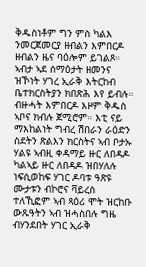ቅዱስነቶም ግን ምስ ካልእ ንመርጀመርያ ዘብልን እምበርዶ ዘብልን ዜና ባዕሎም ይገልጾ። ኣብታ ኣደ ሰማዕታት ዘመንና ዝኾነት ሃገረ ኢራቅ እትርከብ ቤተክርስትያን ክበጽሕ እየ ይብሉ። ብዙሓት እምበርዶ እዞም ቅዱስ ኣቦና ክብሉ ጀሚሮም። እቲ ናይ ማእከልነት ግብረ ሽበራን ራዕድን ስደትን ጽልእን ክርስትና ኣብ ቦታኡ ሃልዩ ኣብዚ ቀዳማይ ዙር ለበዳዶ ካልኣይ ዙር ለበዳዶ ዝበሃለሉ ነፍሲወከፍ ሃገር ዶባቱ ዓጽዩ ሙታቱን ብኮሮና ቫይረስ ተለኺፎም ኣብ ጻዕሪ ሞት ዝርከቡ ውጹዓትን ኣብ ዝሓስበሉ ግዜ ብሃንደበት ሃገር ኢራቅ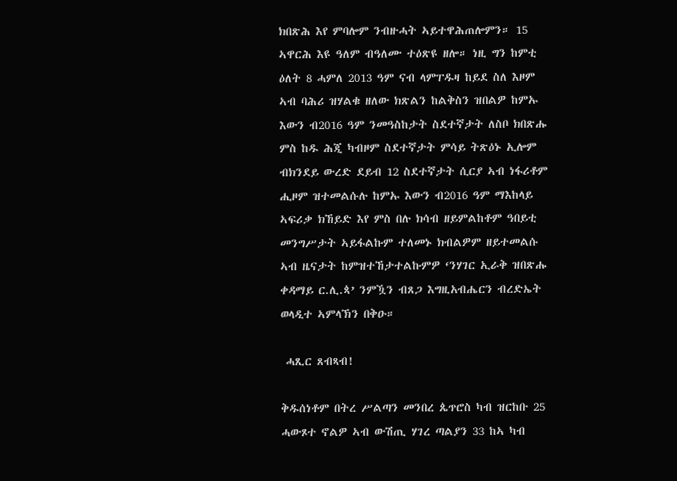ክበጽሕ እየ ምባሎም ንብዙሓት ኣይተዋሕጠሎምን። 15 ኣዋርሕ እዩ ዓለም ብዓለሙ ተዕጽዩ ዘሎ። ነዚ ግን ከምቲ ዕለት 8 ሓምለ 2013 ዓም ናብ ላምፐዱዛ ከይደ ስለ እዞም ኣብ ባሕሪ ዝሃልቁ ዘለው ክጽልን ከልቅስን ዝበልዎ ከምኡ እውን ብ2016 ዓም ንመዓስከታት ስደተኛታት ለስቦ ክበጽሑ ምስ ከዱ ሕጂ ካብዞም ስደተኛታት ምሳይ ትጽዕኑ ኢሎም ብክንደይ ውረድ ደይብ 12 ስደተኛታት ሲርያ ኣብ ነፋሪቶም ሒዞም ዝተመልሱሉ ከምኡ እውን ብ2016 ዓም ማእከላይ ኣፍሪቃ ክኸይድ እየ ምስ በሉ ክሳብ ዘይምልከቶም ዓበይቲ መንግሥታት ኣይፋልኩም ተለመኑ ክብልዎም ዘይተመልሱ ኣብ ዜናታት ከምዝተኸታተልኩምዎ ‘ንሃገር ኢራቅ ዝበጽሑ ቀዳማይ ር.ሊ.ጳ’ ንምዃን ብጸጋ እግዚአብሔርን ብረድኤት ወላዲተ ኣምላኽን በቅዑ።

 ሓጺር ጸብጻብ!

ቅዱሰነቶም በትረ ሥልጣን መንበረ ጴጥሮስ ካብ ዝርከቡ 25 ሓውጾተ ኖልዎ ኣብ ውሽጢ ሃገረ ጣልያን 33 ከኣ ካብ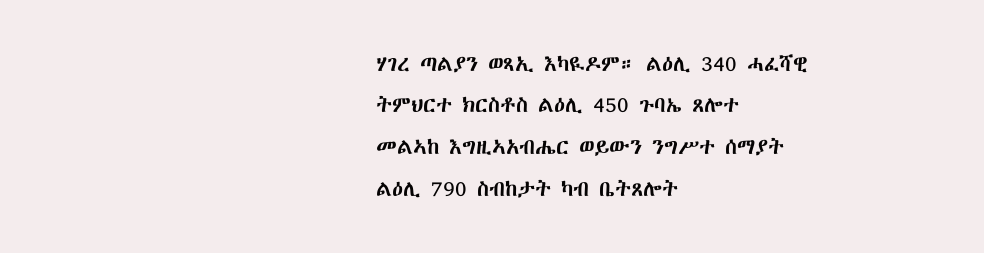ሃገረ ጣልያን ወጻኢ እካዪዶም። ልዕሊ 340 ሓፈሻዊ ትምህርተ ክርስቶስ ልዕሊ 450 ጉባኤ ጸሎተ መልኣከ እግዚኣአብሔር ወይውን ንግሥተ ሰማያት ልዕሊ 790 ስብከታት ካብ ቤትጸሎት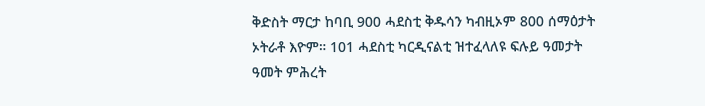ቅድስት ማርታ ከባቢ 900 ሓደስቲ ቅዱሳን ካብዚኦም 800 ሰማዕታት ኦትራቶ እዮም። 101 ሓደስቲ ካርዲናልቲ ዝተፈላለዩ ፍሉይ ዓመታት ዓመት ምሕረት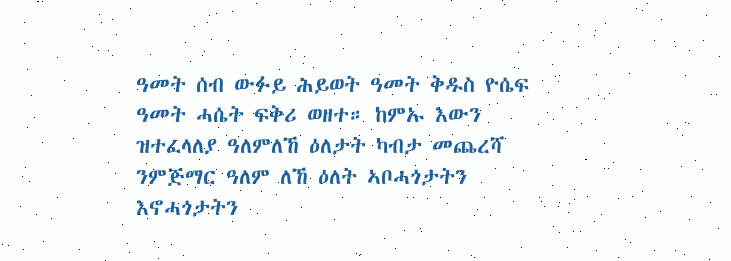ዓመት ሰብ ውፉይ ሕይወት ዓመት ቅዱስ ዮሴፍ ዓመት ሓሴት ፍቅሪ ወዘተ። ከምኡ እውን ዝተፈላለያ ዓለምለኸ ዕለታት ካብታ መጨረሻ ንምጅማር ዓለም ለኸ ዕለት ኣቦሓጎታትን እኖሓጎታትን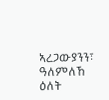ኣረጋውያንን፣ ዓለምለኸ ዕለት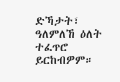ድኻታት፣ ዓለምለኸ ዕለት ተፈጥሮ ይርከብዎም።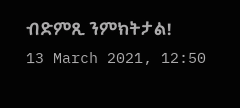ብድምጺ ንምክትታል!
13 March 2021, 12:50